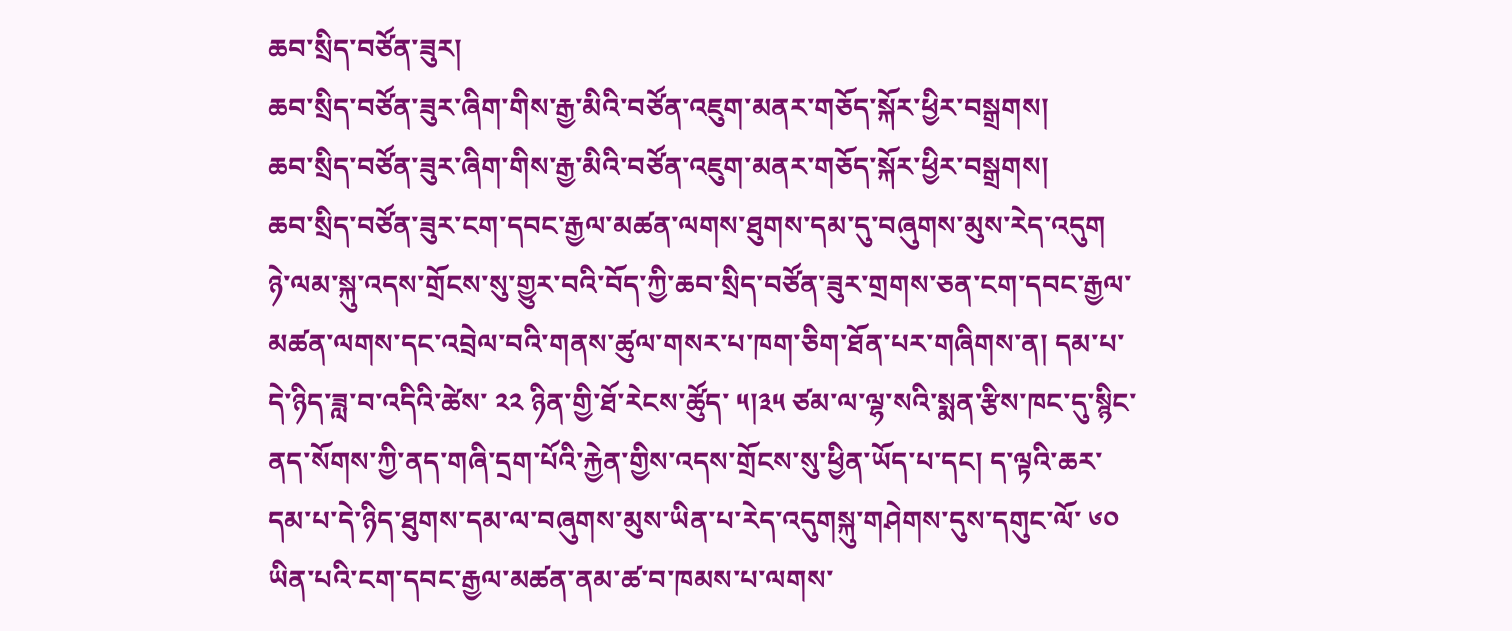ཆབ་སྲིད་བཙོན་ཟུར།
ཆབ་སྲིད་བཙོན་ཟུར་ཞིག་གིས་རྒྱ་མིའི་བཙོན་འཇུག་མནར་གཅོད་སྐོར་ཕྱིར་བསྒྲགས།
ཆབ་སྲིད་བཙོན་ཟུར་ཞིག་གིས་རྒྱ་མིའི་བཙོན་འཇུག་མནར་གཅོད་སྐོར་ཕྱིར་བསྒྲགས།
ཆབ་སྲིད་བཙོན་ཟུར་ངག་དབང་རྒྱལ་མཚན་ལགས་ཐུགས་དམ་དུ་བཞུགས་མུས་རེད་འདུག
ཉེ་ལམ་སྐུ་འདས་གྲོངས་སུ་གྱུར་བའི་བོད་ཀྱི་ཆབ་སྲིད་བཙོན་ཟུར་གྲགས་ཅན་ངག་དབང་རྒྱལ་མཚན་ལགས་དང་འབྲེལ་བའི་གནས་ཚུལ་གསར་པ་ཁག་ཅིག་ཐོན་པར་གཞིགས་ན། དམ་པ་དེ་ཉིད་ཟླ་བ་འདིའི་ཚེས་ ༢༢ ཉིན་གྱི་ཐོ་རེངས་ཚོུད་ ༥།༣༥ ཙམ་ལ་ལྷ་སའི་སྨན་རྩིས་ཁང་དུ་སྙིང་ནད་སོགས་ཀྱི་ནད་གཞི་དྲག་པོའི་རྐྱེན་གྱིས་འདས་གྲོངས་སུ་ཕྱིན་ཡོད་པ་དང། ད་ལྟའི་ཆར་དམ་པ་དེ་ཉིད་ཐུགས་དམ་ལ་བཞུགས་མུས་ཡིན་པ་རེད་འདུགསྐུ་གཤེགས་དུས་དགུང་ལོ་ ༦༠ ཡིན་པའི་ངག་དབང་རྒྱལ་མཚན་ནམ་ཚ་བ་ཁམས་པ་ལགས་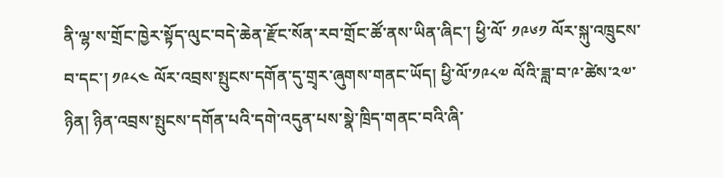ནི་ལྷ་ས་གྲོང་ཁྱེར་སྟོད་ལུང་བདེ་ཆེན་རྫོང་སོན་རབ་གྲོང་ཚོ་ནས་ཡིན་ཞིང་། ཕྱི་ལོ་ ༡༩༦༡ ལོར་སྐུ་འཁྲུངས་བ་དང་། ༡༩༨༤ ལོར་འབྲས་སྤུངས་དགོན་དུ་གྲྭར་ཞུགས་གནང་ཡོད། ཕྱི་ལོ་༡༩༨༧ ལོའི་ཟླ་བ་༩་ཚེས་༢༧་ཉིན། ཉིན་འབྲས་སྤུངས་དགོན་པའི་དགེ་འདུན་པས་སྣེ་ཁྲིད་གནང་བའི་ཞི་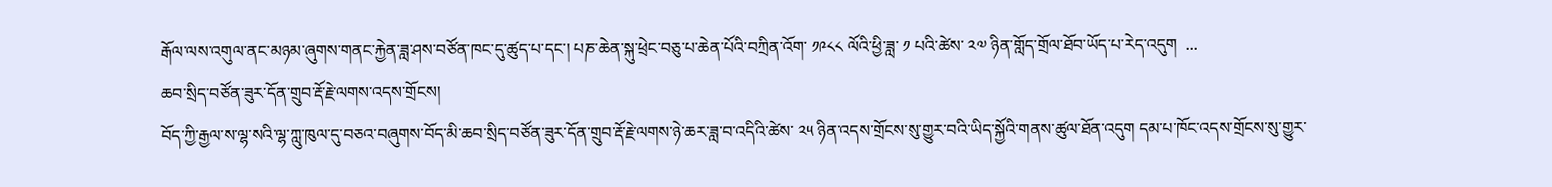རྒོལ་ལས་འགུལ་ནང་མཉམ་ཞུགས་གནང་རྐྱེན་ཟླ་ཤས་བཙོན་ཁང་དུ་ཚུད་པ་དང་། པཎ་ཆེན་སྐུ་ཕྲེང་བཅུ་པ་ཆེན་པོའི་བཀྲིན་འོག་ ༡༩༨༨ ལོའི་ཕྱི་ཟླ་ ༡ པའི་ཚེས་ ༢༧ ཉིན་གློད་གྲོལ་ཐོབ་ཡོད་པ་རེད་འདུག  ...
ཆབ་སྲིད་བཙོན་ཟུར་དོན་གྲུབ་རྡོ་རྗེ་ལགས་འདས་གྲོངས།
བོད་ཀྱི་རྒྱལ་ས་ལྷ་སའི་ལྷ་ཀླུ་ཁུལ་དུ་བཅའ་བཞུགས་བོད་མི་ཆབ་སྲིད་བཙོན་ཟུར་དོན་གྲུབ་རྡོ་རྗེ་ལགས་ཉེ་ཆར་ཟླ་བ་འདིའི་ཚེས་ ༢༥ ཉིན་འདས་གྲོངས་སུ་གྱུར་བའི་ཡིད་སྐྱོའི་གནས་ཚུལ་ཐོན་འདུག དམ་པ་ཁོང་འདས་གྲོངས་སུ་གྱུར་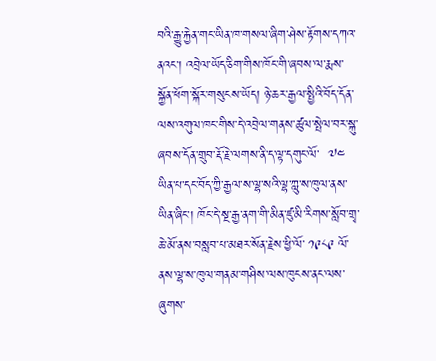བའི་རྒྱུ་རྐྱེན་གང་ཡིན་ཁ་གསལ་ཞིག་ཤེས་རྟོགས་དཀའ་ནའང་། འབྲེལ་ཡོད་ཅིག་གིས་ཁོང་གི་ཞབས་ལ་རྨས་སྐྱོན་ཕོག་སྐོར་གསུངས་ཡོད། ཉེ་ཆར་རྒྱལ་སྤྱིའི་བོད་དོན་ལས་འགུལ་ཁང་གིས་དེ་འབྲེལ་གནས་ཚུལ་སྤེལ་བར་སྐུ་ཞབས་དོན་གྲུབ་རྡོ་རྗེ་ལགས་ནི་ད་ལྟ་དགུང་ལོ་  ༧༤ ཡིན་པ་དང་བོད་ཀྱི་རྒྱལ་ས་ལྷ་སའི་ལྷ་ཀླུ་ས་ཁུལ་ནས་ཡིན་ཞིང་། ཁོང་དེ་སྔ་རྒྱ་ནག་གི་མིན་ཛུ་མི་རིགས་སློབ་གྲྭ་ཆེ་མོ་ནས་བསླབ་པ་མཐར་སོན་རྗེས་ཕྱི་ལོ་ ༡༩༨༩ ལོ་ནས་ལྷ་ས་ཁུལ་གནམ་གཤིས་ལས་ཁུངས་ནང་ལས་ཞུགས་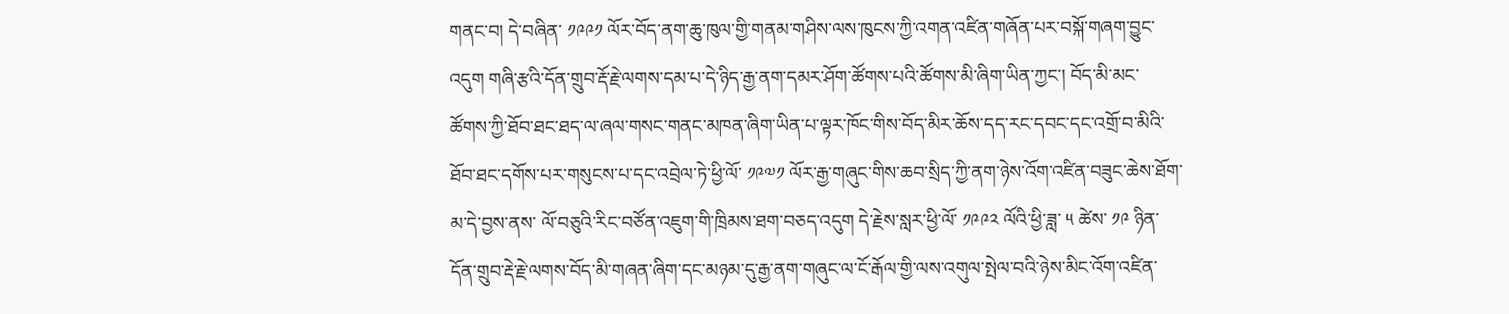གནང་བ། དེ་བཞིན་ ༡༩༩༡ ལོར་བོད་ནག་ཆུ་ཁུལ་གྱི་གནམ་གཤིས་ལས་ཁུངས་ཀྱི་འགན་འཛིན་གཞོན་པར་བསྐོ་གཞག་བྱུང་འདུག གཞི་རྩའི་དོན་གྲུབ་རྡོ་རྗེ་ལགས་དམ་པ་དེ་ཉིད་རྒྱ་ནག་དམར་ཤོག་ཚོགས་པའི་ཚོགས་མི་ཞིག་ཡིན་ཀྱང་། བོད་མི་མང་ཚོགས་ཀྱི་ཐོབ་ཐང་ཐད་ལ་ཞལ་གསང་གནང་མཁན་ཞིག་ཡིན་པ་ལྟར་ཁོང་གིས་བོད་མིར་ཆོས་དད་རང་དབང་དང་འགྲོ་བ་མིའི་ཐོབ་ཐང་དགོས་པར་གསུངས་པ་དང་འབྲེལ་ཏེ་ཕྱི་ལོ་ ༡༩༧༡ ལོར་རྒྱ་གཞུང་གིས་ཆབ་སྲིད་ཀྱི་ནག་ཉེས་འོག་འཛིན་བཟུང་ཆེས་ཐོག་མ་དེ་བྱས་ནས་ ལོ་བཅུའི་རིང་བཙོན་འཇུག་གི་ཁྲིམས་ཐག་བཅད་འདུག དེ་རྗེས་སླར་ཕྱི་ལོ་ ༡༩༩༢ ལོའི་ཕྱི་ཟླ་ ༥ ཚེས་ ༡༩ ཉིན་དོན་གྲུབ་རྡེ་རྗེ་ལགས་བོད་མི་གཞན་ཞིག་དང་མཉམ་དུ་རྒྱ་ནག་གཞུང་ལ་ངོ་རྒོལ་གྱི་ལས་འགུལ་སྤེལ་བའི་ཉེས་མིང་འོག་འཛིན་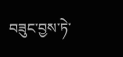བཟུང་བྱས་ཏེ་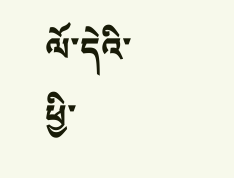ལོ་དེའི་ཕྱི་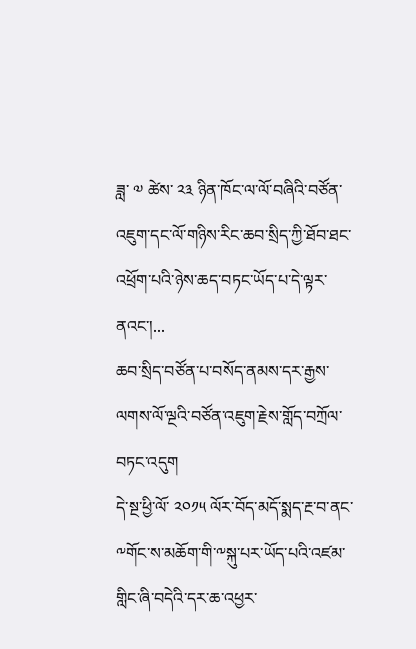ཟླ་ ༧ ཚེས་ ༢༣ ཉིན་ཁོང་ལ་ལོ་བཞིའི་བཙོན་འཇུག་དང་ལོ་གཉིས་རིང་ཆབ་སྲིད་ཀྱི་ཐོབ་ཐང་འཕྲོག་པའི་ཉེས་ཆད་བཏང་ཡོད་པ་དེ་ལྟར་ནའང་།...
ཆབ་སྲིད་བཙོན་པ་བསོད་ནམས་དར་རྒྱས་ལགས་ལོ་ལྔའི་བཙོན་འཇུག་རྗེས་གློད་བཀྲོལ་བཏང་འདུག
དེ་སྔ་ཕྱི་ལོ་ ༢༠༡༥ ལོར་བོད་མདོ་སྨད་རྔ་བ་ནང་༸གོང་ས་མཆོག་གི་༸སྐུ་པར་ཡོད་པའི་འཛམ་གླིང་ཞི་བདེའི་དར་ཆ་འཕྱར་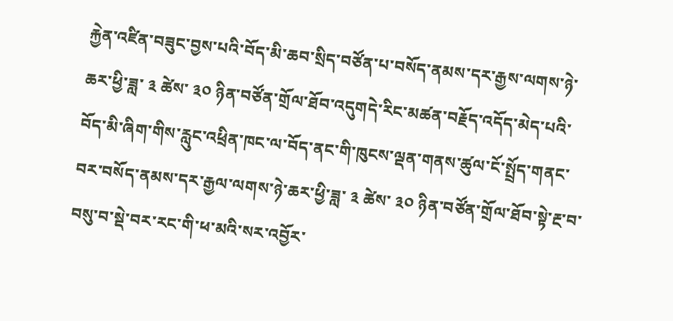རྐྱེན་འཛིན་བཟུང་བྱས་པའི་བོད་མི་ཆབ་སྲིད་བཙོན་པ་བསོད་ནམས་དར་རྒྱས་ལགས་ཉེ་ཆར་ཕྱི་ཟླ་ ༣ ཚེས་ ༣༠ ཉིན་བཙོན་གྲོལ་ཐོབ་འདུགདེ་རིང་མཚན་བརྗོད་འདོད་མེད་པའི་བོད་མི་ཞིག་གིས་རླུང་འཕྲིན་ཁང་ལ་བོད་ནང་གི་ཁུངས་ལྡན་གནས་ཚུལ་ངོ་སྤྲོད་གནང་བར་བསོད་ནམས་དར་རྒྱལ་ལགས་ཉེ་ཆར་ཕྱི་ཟླ་ ༣ ཚེས་ ༣༠ ཉིན་བཙོན་གྲོལ་ཐོབ་སྟེ་རྔ་བ་བསུ་བ་སྡེ་བར་རང་གི་ཕ་མའི་སར་འབྱོར་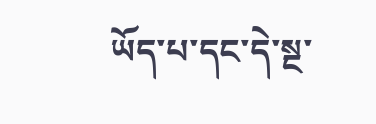ཡོད་པ་དང་དེ་སྔ་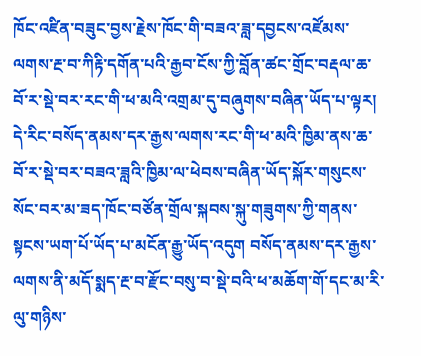ཁོང་འཛིན་བཟུང་བྱས་རྗེས་ཁོང་གི་བཟའ་ཟླ་དབྱངས་འཛོམས་ལགས་རྔ་བ་ཀིརྟི་དགོན་པའི་རྒྱབ་ངོས་ཀྱི་བློན་ཚང་གྲོང་བརྡལ་ཆ་བོ་ར་སྡེ་བར་རང་གི་ཕ་མའི་འགྲམ་དུ་བཞུགས་བཞིན་ཡོད་པ་ལྟར། དེ་རིང་བསོད་ནམས་དར་རྒྱས་ལགས་རང་གི་ཕ་མའི་ཁྱིམ་ནས་ཆ་བོ་ར་སྡེ་བར་བཟའ་ཟླའི་ཁྱིམ་ལ་ཕེབས་བཞིན་ཡོད་སྐོར་གསུངས་སོང་བར་མ་ཟད་ཁོང་བཙོན་གྲོལ་སྐབས་སྐུ་གཟུགས་ཀྱི་གནས་སྟངས་ཡག་པོ་ཡོད་པ་མངོན་རྒྱུ་ཡོད་འདུག བསོད་ནམས་དར་རྒྱས་ལགས་ནི་མདོ་སྨད་རྔ་བ་རྫོང་བསུ་བ་སྡེ་བའི་ཕ་མཆོག་གོ་དང་མ་རི་ལུ་གཉིས་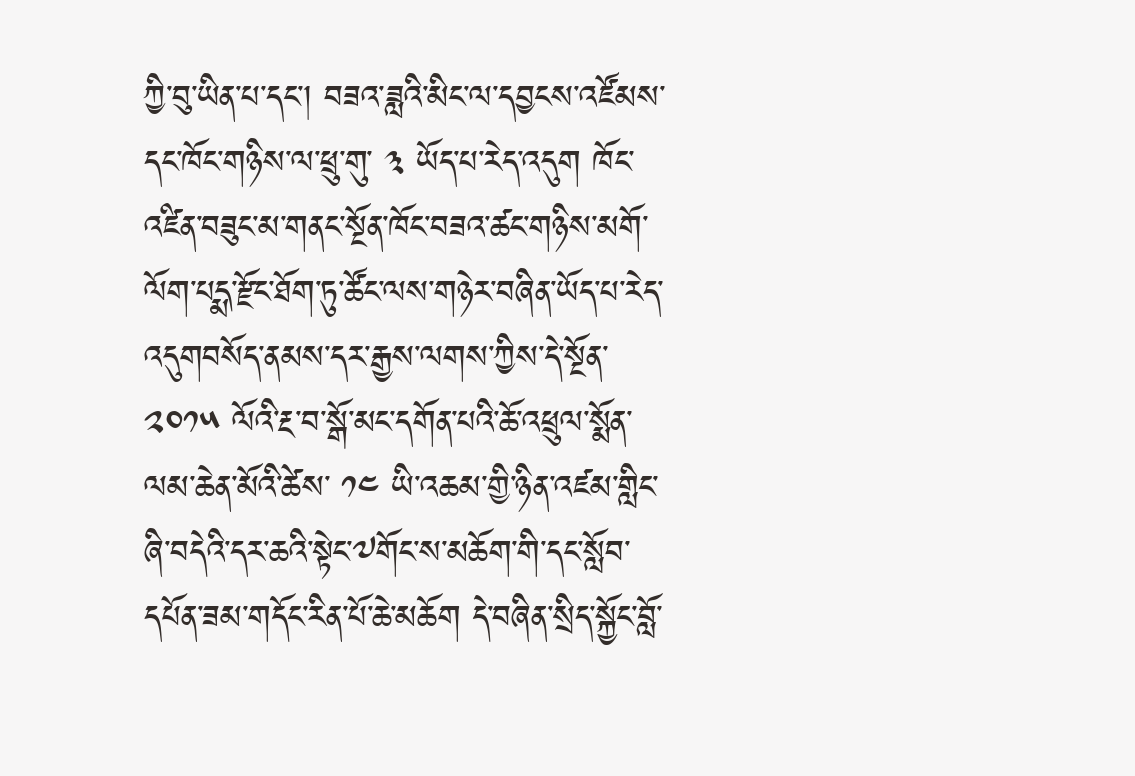ཀྱི་བུ་ཡིན་པ་དང་། བཟའ་ཟླའི་མིང་ལ་དབྱངས་འཛོམས་དང་ཁོང་གཉིས་ལ་ཕྲུ་གུ་ ༣ ཡོད་པ་རེད་འདུག ཁོང་འཛིན་བཟུང་མ་གནང་སྔོན་ཁོང་བཟའ་ཚང་གཉིས་མགོ་ལོག་པདྨ་རྫོང་ཐོག་ཏུ་ཚོང་ལས་གཉེར་བཞིན་ཡོད་པ་རེད་འདུགབསོད་ནམས་དར་རྒྱས་ལགས་ཀྱིས་དེ་སྔོན་ ༢༠༡༥ ལོའི་རྔ་བ་སྒོ་མང་དགོན་པའི་ཆོ་འཕྲུལ་སྨོན་ལམ་ཆེན་མོའི་ཚེས་ ༡༤ ཡི་འཆམ་གྱི་ཉིན་འཛམ་གླིང་ཞི་བདེའི་དར་ཆའི་སྟེང་༧གོང་ས་མཆོག་གི་དང་སློབ་དཔོན་ཟམ་གདོང་རིན་པོ་ཆེ་མཆོག དེ་བཞིན་སྲིད་སྐྱོང་བློ་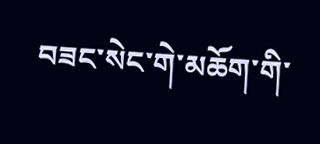བཟང་སེང་གེ་མཆོག་གི་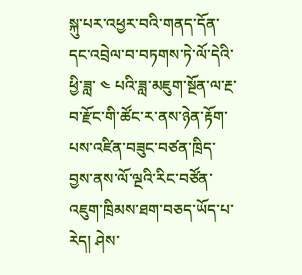སྐུ་པར་འཕྱར་བའི་གནད་དོན་དང་འབྲེལ་བ་བཏགས་ཏེ་ལོ་དེའི་ཕྱི་ཟླ་ ༤ པའི་ཟླ་མཇུག་སྔོན་ལ་རྔ་བ་རྫོང་གི་ཚོང་ར་ནས་ཉེན་རྟོག་པས་འཛིན་བཟུང་བཙན་ཁྲིད་བྱས་ནས་ལོ་ལྔའི་རིང་བཙོན་འཇུག་ཁྲིམས་ཐག་བཅད་ཡོད་པ་རེད། ཤེས་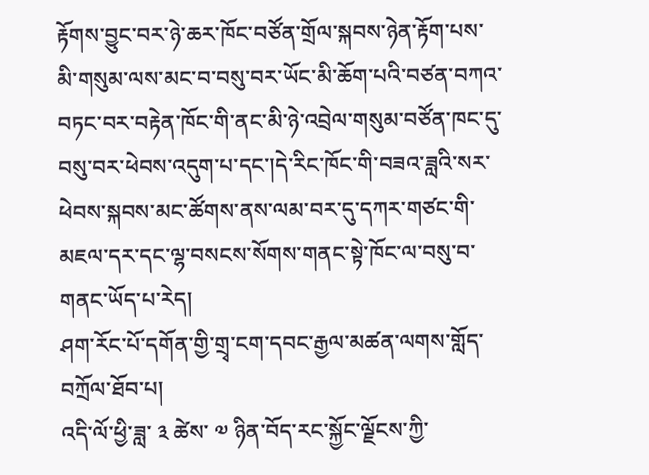རྟོགས་བྱུང་བར་ཉེ་ཆར་ཁོང་བཙོན་གྲོལ་སྐབས་ཉེན་རྟོག་པས་མི་གསུམ་ལས་མང་བ་བསུ་བར་ཡོང་མི་ཆོག་པའི་བཙན་བཀའ་བཏང་བར་བརྟེན་ཁོང་གི་ནང་མི་ཉེ་འབྲེལ་གསུམ་བཙོན་ཁང་དུ་བསུ་བར་ཕེབས་འདུག་པ་དང་།དེ་རིང་ཁོང་གི་བཟའ་ཟླའི་སར་ཕེབས་སྐབས་མང་ཚོགས་ནས་ལམ་བར་དུ་དཀར་གཙང་གི་མཇལ་དར་དང་ལྷ་བསངས་སོགས་གནང་སྟེ་ཁོང་ལ་བསུ་བ་གནང་ཡོད་པ་རེད།
ཤག་རོང་པོ་དགོན་གྱི་གྲྭ་ངག་དབང་རྒྱལ་མཚན་ལགས་གློད་བཀྲོལ་ཐོབ་པ།
འདི་ལོ་ཕྱི་ཟླ་ ༣ ཚེས་ ༧ ཉིན་བོད་རང་སྐྱོང་ལྗོངས་ཀྱི་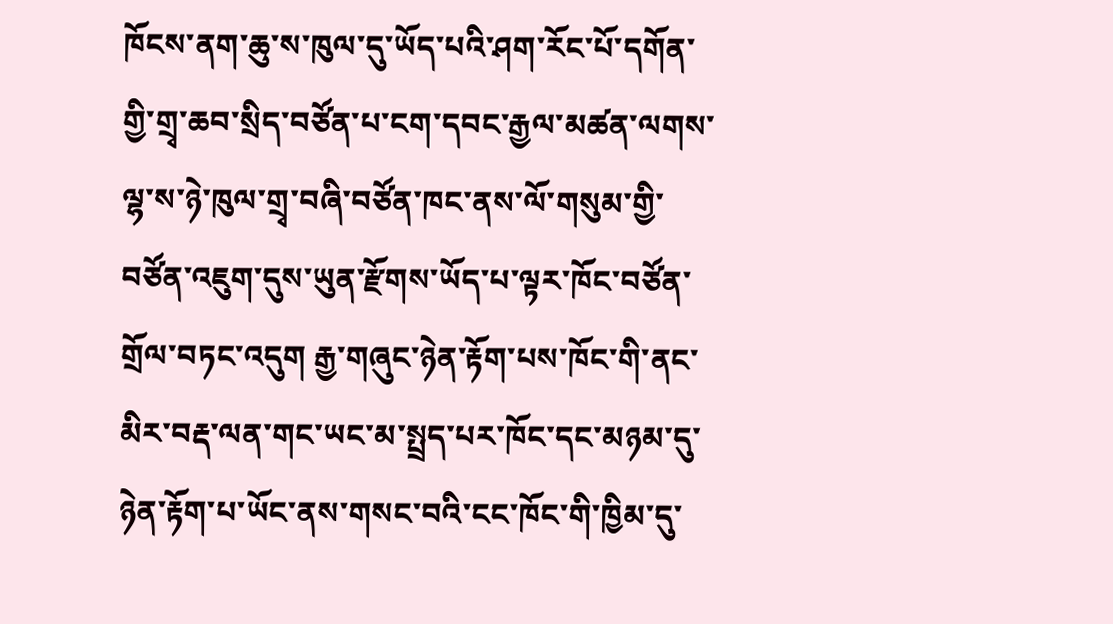ཁོངས་ནག་ཆུ་ས་ཁུལ་དུ་ཡོད་པའི་ཤག་རོང་པོ་དགོན་གྱི་གྲྭ་ཆབ་སྲིད་བཙོན་པ་ངག་དབང་རྒྱལ་མཚན་ལགས་ལྷ་ས་ཉེ་ཁུལ་གྲྭ་བཞི་བཙོན་ཁང་ནས་ལོ་གསུམ་གྱི་བཙོན་འཇུག་དུས་ཡུན་རྫོགས་ཡོད་པ་ལྟར་ཁོང་བཙོན་གྲོལ་བཏང་འདུག རྒྱ་གཞུང་ཉེན་རྟོག་པས་ཁོང་གི་ནང་མིར་བརྡ་ལན་གང་ཡང་མ་སྤྲད་པར་ཁོང་དང་མཉམ་དུ་ཉེན་རྟོག་པ་ཡོང་ནས་གསང་བའི་ངང་ཁོང་གི་ཁྱིམ་དུ་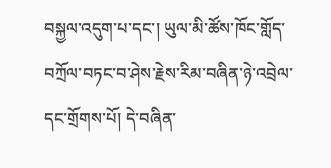བསྐྱལ་འདུག་པ་དང་། ཡུལ་མི་ཚོས་ཁོང་གློད་བཀྲོལ་བཏང་བ་ཤེས་རྗེས་རིམ་བཞིན་ཉེ་འབྲེལ་དང་གྲོགས་པོ། དེ་བཞིན་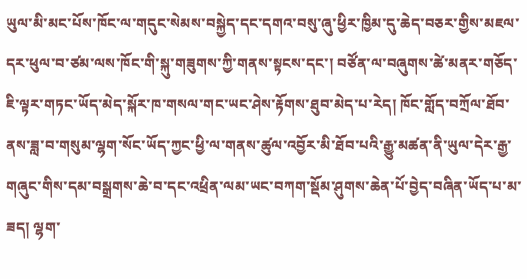ཡུལ་མི་མང་པོས་ཁོང་ལ་གདུང་སེམས་བསྐྱེད་དང་དགའ་བསུ་ཞུ་ཕྱིར་ཁྱིམ་དུ་ཆེད་བཅར་གྱིས་མཇལ་དར་ཕུལ་བ་ཙམ་ལས་ཁོང་གི་སྐུ་གཟུགས་ཀྱི་གནས་སྟངས་དང་། བཙོན་ལ་བཞུགས་ཚེ་མནར་གཅོད་ཇི་ལྟར་གཏང་ཡོད་མེད་སྐོར་ཁ་གསལ་གང་ཡང་ཤེས་རྟོགས་ཐུབ་མེད་པ་རེད། ཁོང་གློད་བཀྲོལ་ཐོབ་ནས་ཟླ་བ་གསུམ་ལྷག་སོང་ཡོད་ཀྱང་ཕྱི་ལ་གནས་ཚུལ་འབྱོར་མི་ཐོབ་པའི་རྒྱུ་མཚན་ནི་ཡུལ་དེར་རྒྱ་གཞུང་གིས་དམ་བསྒྲགས་ཆེ་བ་དང་འཕྲིན་ལམ་ཡང་བཀག་སྡོམ་ཤུགས་ཆེན་པོ་བྱེད་བཞིན་ཡོད་པ་མ་ཟད། ལྷག་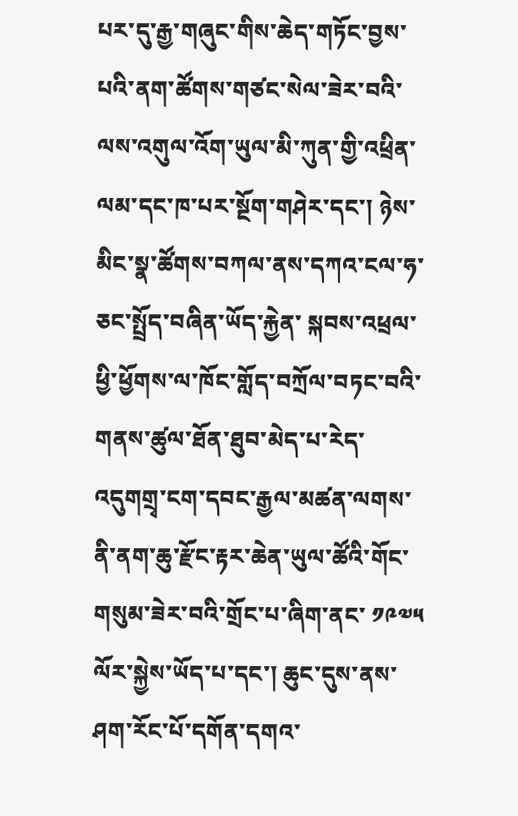པར་དུ་རྒྱ་གཞུང་གིས་ཆེད་གཏོང་བྱས་པའི་ནག་ཚོགས་གཙང་སེལ་ཟེར་བའི་ལས་འགུལ་འོག་ཡུལ་མི་ཀུན་གྱི་འཕྲིན་ལམ་དང་ཁ་པར་སྔོག་གཤེར་དང་། ཉེས་མིང་སྣ་ཚོགས་བཀལ་ནས་དཀའ་ངལ་ཧ་ཅང་སྤྲོད་བཞིན་ཡོད་རྐྱེན་ སྐབས་འཕྲལ་ཕྱི་ཕྱོགས་ལ་ཁོང་གློད་བཀྲོལ་བཏང་བའི་གནས་ཚུལ་ཐོན་ཐུབ་མེད་པ་རེད་འདུགགྲྭ་ངག་དབང་རྒྱལ་མཚན་ལགས་ནི་ནག་ཆུ་རྫོང་རྟར་ཆེན་ཡུལ་ཚོའི་གོང་གསུམ་ཟེར་བའི་གྲོང་པ་ཞིག་ནང་ ༡༩༧༥ ལོར་སྐྱེས་ཡོད་པ་དང་། ཆུང་དུས་ནས་ཤག་རོང་པོ་དགོན་དགའ་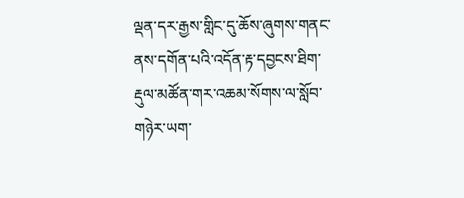ལྡན་དར་རྒྱས་གླིང་དུ་ཆོས་ཞུགས་གནང་ནས་དགོན་པའི་འདོན་རྟ་དབྱངས་ཐིག་རྡུལ་མཚོན་གར་འཆམ་སོགས་ལ་སློབ་གཉེར་ཡག་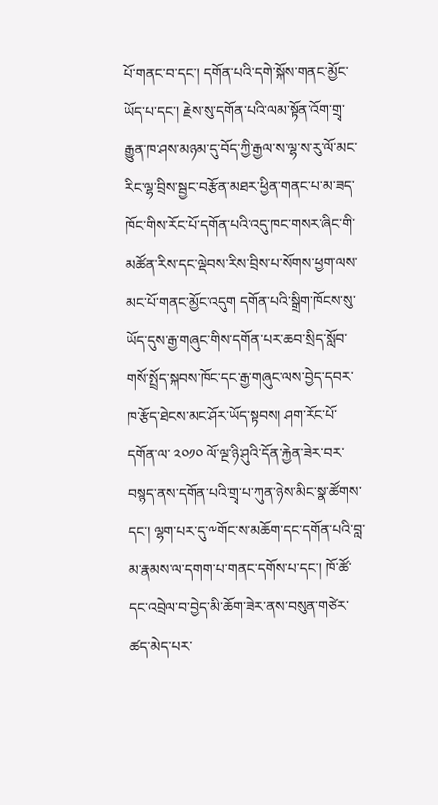པོ་གནང་བ་དང་། དགོན་པའི་དགེ་སྐོས་གནང་མྱོང་ཡོད་པ་དང་། རྗེས་སུ་དགོན་པའི་ལམ་སྟོན་འོག་གྲྭ་རྒྱུན་ཁ་ཤས་མཉམ་དུ་བོད་ཀྱི་རྒྱལ་ས་ལྷ་ས་རུ་ལོ་མང་རིང་ལྷ་བྲིས་སྦྱང་བརྩོན་མཐར་ཕྱིན་གནང་པ་མ་ཟད་ཁོང་གིས་རོང་པོ་དགོན་པའི་འདུ་ཁང་གསར་ཞིང་གི་མཚོན་རིས་དང་ལྡེབས་རིས་བྲིས་པ་སོགས་ཕྱག་ལས་མང་པོ་གནང་མྱོང་འདུག དགོན་པའི་སྒྲིག་ཁོངས་སུ་ཡོད་དུས་རྒྱ་གཞུང་གིས་དགོན་པར་ཆབ་སྲིད་སློབ་གསོ་སྤྲོད་སྐབས་ཁོང་དང་རྒྱ་གཞུང་ལས་བྱེད་དབར་ཁ་རྩོད་ཐེངས་མང་ཤོར་ཡོད་སྟབས། ཤག་རོང་པོ་དགོན་ལ་ ༢༠༡༠ ལོ་ལྔ་ཉི་ཤུའི་དོན་རྐྱེན་ཟེར་བར་བསྙད་ནས་དགོན་པའི་གྲྭ་པ་ཀུན་ཉེས་མིང་སྣ་ཚོགས་དང་། ལྷག་པར་དུ་༸གོང་ས་མཆོག་དང་དགོན་པའི་བླ་མ་རྣམས་ལ་དགག་པ་གནང་དགོས་པ་དང་། ཁོ་ཚོ་དང་འབྲེལ་བ་བྱེད་མི་ཆོག་ཟེར་ནས་བསུན་གཙེར་ཚད་མེད་པར་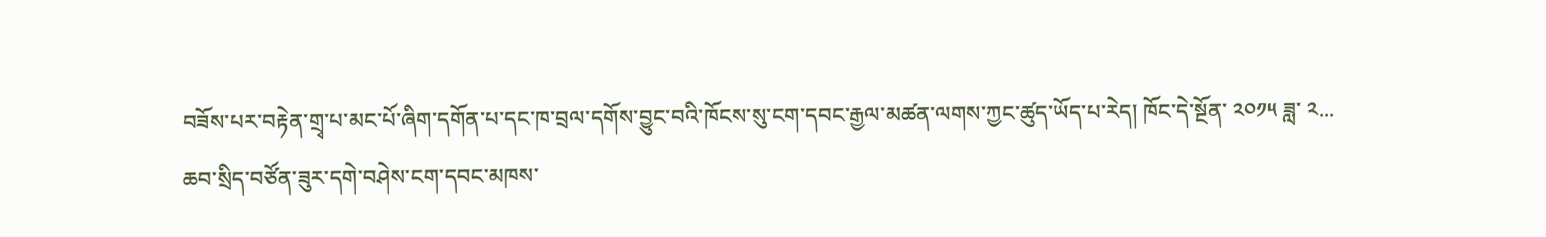བཟོས་པར་བརྟེན་གྲྭ་པ་མང་པོ་ཞིག་དགོན་པ་དང་ཁ་བྲལ་དགོས་བྱུང་བའི་ཁོངས་སུ་ངག་དབང་རྒྱལ་མཚན་ལགས་ཀྱང་ཚུད་ཡོད་པ་རེད། ཁོང་དེ་སྔོན་ ༢༠༡༥ ཟླ་ ༢...
ཆབ་སྲིད་བཙོན་ཟུར་དགེ་བཤེས་ངག་དབང་མཁས་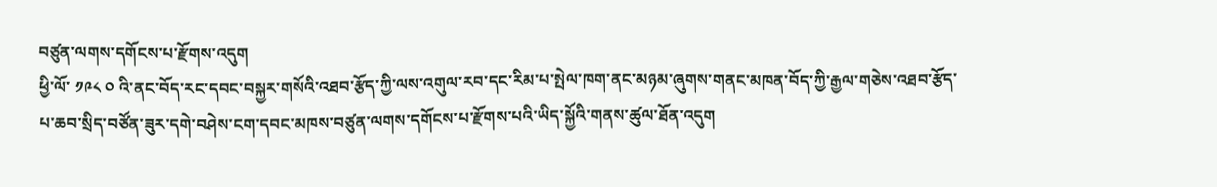བཙུན་ལགས་དགོངས་པ་རྫོགས་འདུག
ཕྱི་ལོ་ ༡༩༨ ༠ འི་ནང་བོད་རང་དབང་བསྐྱར་གསོའི་འཐབ་རྩོད་ཀྱི་ལས་འགུལ་རབ་དང་རིམ་པ་སྤེལ་ཁག་ནང་མཉམ་ཞུགས་གནང་མཁན་བོད་ཀྱི་རྒྱལ་གཅེས་འཐབ་རྩོད་པ་ཆབ་སྲིད་བཙོན་ཟུར་དགེ་བཤེས་ངག་དབང་མཁས་བཙུན་ལགས་དགོངས་པ་རྫོགས་པའི་ཡིད་སྐྱོའི་གནས་ཚུལ་ཐོན་འདུག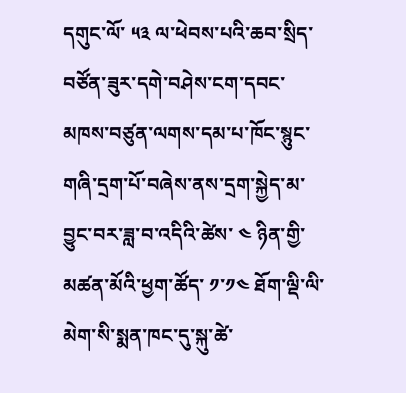དགུང་ལོ་ ༥༣ ལ་ཕེབས་པའི་ཆབ་སྲིད་བཙོན་ཟུར་དགེ་བཤེས་ངག་དབང་མཁས་བཙུན་ལགས་དམ་པ་ཁོང་སྙུང་གཞི་དྲག་པོ་བཞེས་ནས་དྲག་སྐྱེད་མ་བྱུང་བར་ཟླ་བ་འདིའི་ཚེས་ ༤ ཉིན་གྱི་མཚན་མོའི་ཕྱག་ཚོད་ ༡་༡༤ ཐོག་ལྡི་ལི་མེག་སི་སྨན་ཁང་དུ་སྐུ་ཚེ་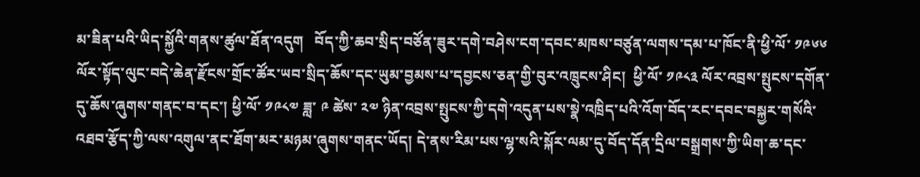མ་ཟིན་པའི་ཡིད་སྐྱོའི་གནས་ཚུལ་ཐོན་འདུག   བོད་ཀྱི་ཆབ་སྲིད་བཙོན་ཟུར་དགེ་བཤེས་ངག་དབང་མཁས་བཙུན་ལགས་དམ་པ་ཁོང་ནི་ཕྱི་ལོ་ ༡༩༦༦ ལོར་སྟོད་ལུང་བདེ་ཆེན་རྫོངས་གྲོང་ཚོར་ཡབ་སྲིད་ཆོས་དང་ཡུམ་བྱམས་པ་དབྱངས་ཅན་གྱི་བུར་འཁྲུངས་ཤིང།  ཕྱི་ལོ་ ༡༩༨༣ ལོར་འབྲས་སྤུངས་དགོན་དུ་ཆོས་ཞུགས་གནང་བ་དང་། ཕྱི་ལོ་ ༡༩༨༧ ཟླ་ ༩ ཚེས་ ༢༧ ཉིན་འབྲས་སྤུངས་ཀྱི་དགེ་འདུན་པས་སྣེ་འཁྲིད་པའི་འོག་བོད་རང་དབང་བསྐྱར་གསོའི་འཐབ་རྩོད་ཀྱི་ལས་འགུལ་ནང་ཐོག་མར་མཉམ་ཞུགས་གནང་ཡོད། དེ་ནས་རིམ་པས་ལྷ་སའི་སྐོར་ལམ་དུ་བོད་དོན་དྲིལ་བསྒྲགས་ཀྱི་ཡིག་ཆ་དང་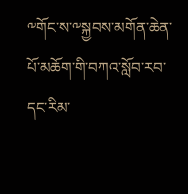༸གོང་ས་༸སྐྱབས་མགོན་ཆེན་པོ་མཆོག་གི་བཀའ་སློབ་རབ་དང་རིམ་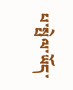པ་སྤེལ་ཡོད་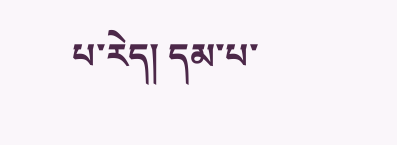པ་རེད། དམ་པ་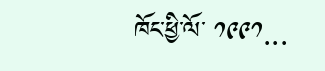ཁོང་ཕྱི་ལོ་ ༡༩༩༡...